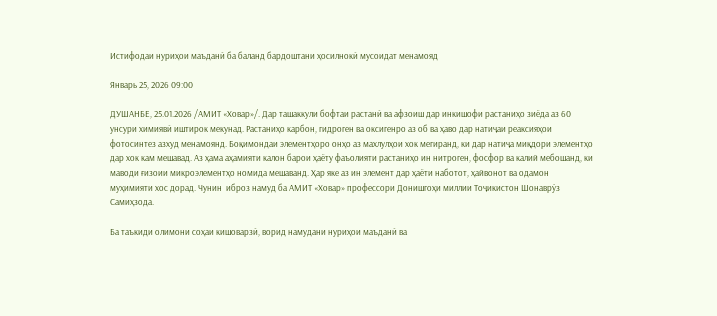Истифодаи нуриҳои маъданӣ ба баланд бардоштани ҳосилнокӣ мусоидат менамояд

Январь 25, 2026 09:00

ДУШАНБЕ, 25.01.2026 /АМИТ «Ховар»/. Дар ташаккули бофтаи растанӣ ва афзоиш дар инкишофи растаниҳо зиёда аз 60 унсури химиявӣ иштирок мекунад. Растаниҳо карбон, гидроген ва оксигенро аз об ва ҳаво дар натиҷаи реаксияҳои фотосинтез азхуд менамоянд. Боқимондаи элементҳоро онҳо аз махлулҳои хок мегиранд, ки дар натиҷа миқдори элементҳо дар хок кам мешавад. Аз ҳама аҳамияти калон барои ҳаёту фаъолияти растаниҳо ин нитроген, фосфор ва калий мебошанд, ки маводи ғизоии микроэлементҳо номида мешаванд. Ҳар яке аз ин элемент дар ҳаёти наботот, ҳайвонот ва одамон муҳимияти хос дорад. Чунин  иброз намуд ба АМИТ «Ховар» профессори Донишгоҳи миллии Тоҷикистон Шонаврӯз Самиҳзода.

Ба таъкиди олимони соҳаи кишоварзӣ, ворид намудани нуриҳои маъданӣ ва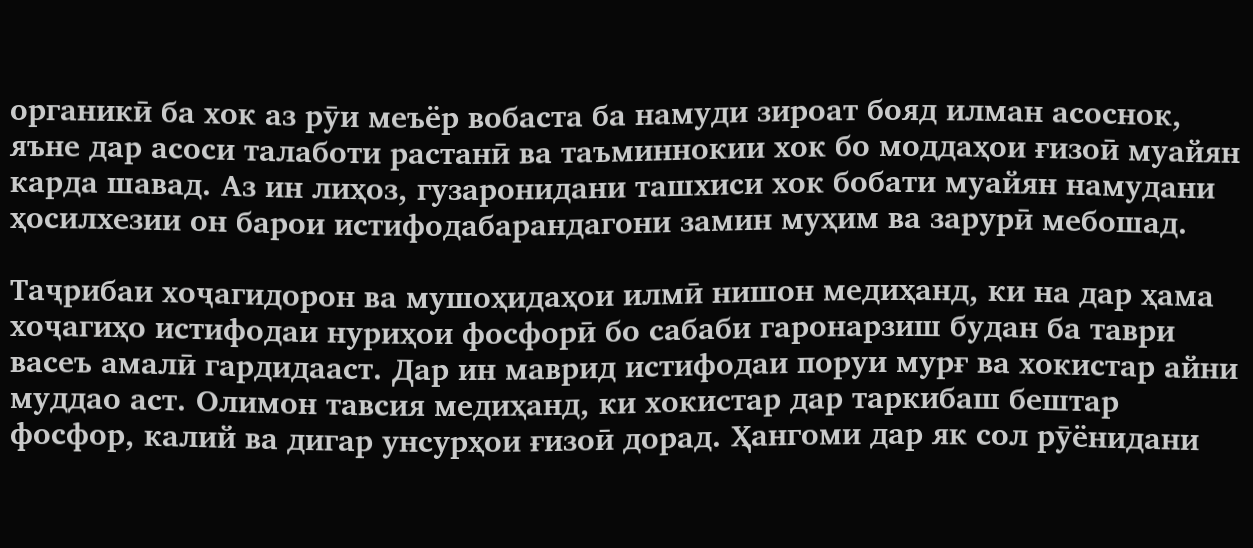органикӣ ба хок аз рӯи меъёр вобаста ба намуди зироат бояд илман асоснок, яъне дар асоси талаботи растанӣ ва таъминнокии хок бо моддаҳои ғизоӣ муайян карда шавад. Аз ин лиҳоз, гузаронидани ташхиси хок бобати муайян намудани ҳосилхезии он барои истифодабарандагони замин муҳим ва зарурӣ мебошад.

Таҷрибаи хоҷагидорон ва мушоҳидаҳои илмӣ нишон медиҳанд, ки на дар ҳама хоҷагиҳо истифодаи нуриҳои фосфорӣ бо сабаби гаронарзиш будан ба таври васеъ амалӣ гардидааст. Дар ин маврид истифодаи поруи мурғ ва хокистар айни муддао аст. Олимон тавсия медиҳанд, ки хокистар дар таркибаш бештар фосфор, калий ва дигар унсурҳои ғизоӣ дорад. Ҳангоми дар як сол рӯёнидани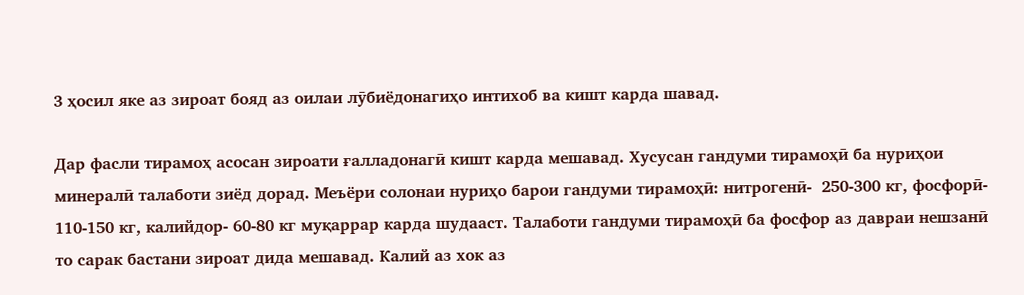3 ҳосил яке аз зироат бояд аз оилаи лӯбиёдонагиҳо интихоб ва кишт карда шавад.

Дар фасли тирамоҳ асосан зироати ғалладонагӣ кишт карда мешавад. Хусусан гандуми тирамоҳӣ ба нуриҳои минералӣ талаботи зиёд дорад. Меъёри солонаи нуриҳо барои гандуми тирамоҳӣ: нитрогенӣ-  250-300 кг, фосфорӣ- 110-150 кг, калийдор- 60-80 кг муқаррар карда шудааст. Талаботи гандуми тирамоҳӣ ба фосфор аз давраи нешзанӣ то сарак бастани зироат дида мешавад. Калий аз хок аз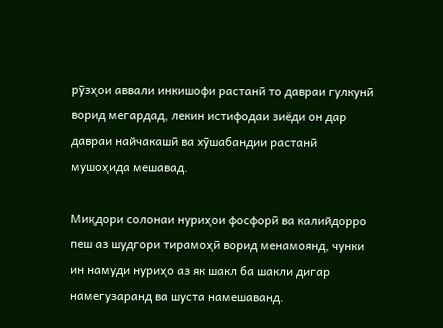рӯзҳои аввали инкишофи растанӣ то давраи гулкунӣ ворид мегардад, лекин истифодаи зиёди он дар давраи найчакашӣ ва хӯшабандии растанӣ мушоҳида мешавад.

Миқдори солонаи нуриҳои фосфорӣ ва калийдорро пеш аз шудгори тирамоҳӣ ворид менамоянд, чунки ин намуди нуриҳо аз як шакл ба шакли дигар намегузаранд ва шуста намешаванд.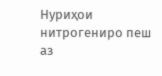Нуриҳои нитрогениро пеш аз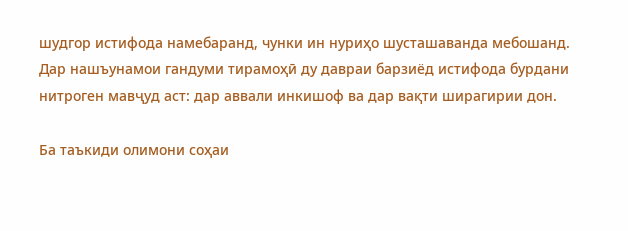шудгор истифода намебаранд, чунки ин нуриҳо шусташаванда мебошанд. Дар нашъунамои гандуми тирамоҳӣ ду давраи барзиёд истифода бурдани нитроген мавҷуд аст: дар аввали инкишоф ва дар вақти ширагирии дон.

Ба таъкиди олимони соҳаи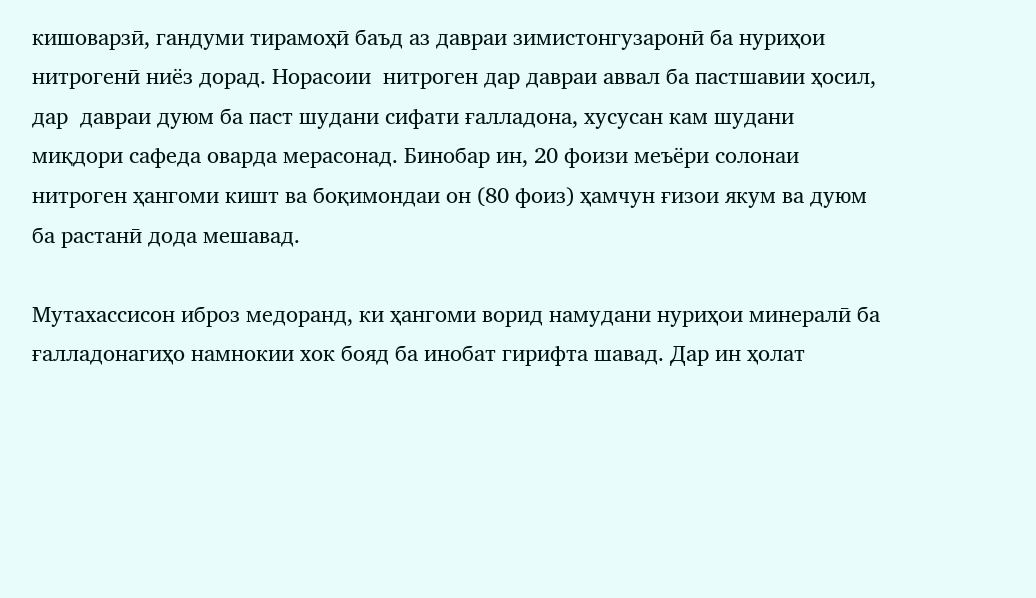кишоварзӣ, гандуми тирамоҳӣ баъд аз давраи зимистонгузаронӣ ба нуриҳои нитрогенӣ ниёз дорад. Норасоии  нитроген дар давраи аввал ба пастшавии ҳосил, дар  давраи дуюм ба паст шудани сифати ғалладона, хусусан кам шудани миқдори сафеда оварда мерасонад. Бинобар ин, 20 фоизи меъёри солонаи нитроген ҳангоми кишт ва боқимондаи он (80 фоиз) ҳамчун ғизои якум ва дуюм ба растанӣ дода мешавад.

Мутахассисон иброз медоранд, ки ҳангоми ворид намудани нуриҳои минералӣ ба ғалладонагиҳо намнокии хок бояд ба инобат гирифта шавад. Дар ин ҳолат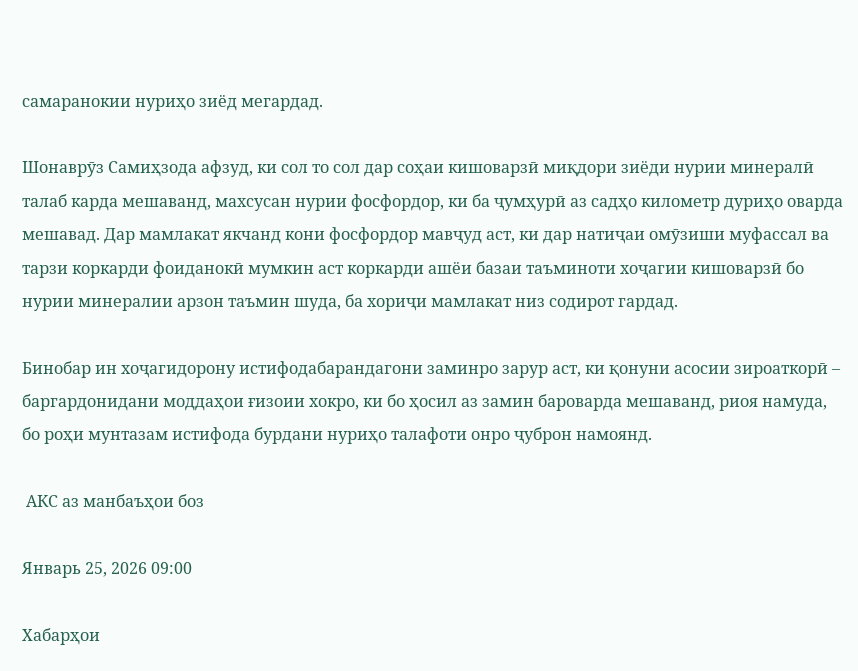самаранокии нуриҳо зиёд мегардад.

Шонаврӯз Самиҳзода афзуд, ки сол то сол дар соҳаи кишоварзӣ миқдори зиёди нурии минералӣ талаб карда мешаванд, махсусан нурии фосфордор, ки ба ҷумҳурӣ аз садҳо километр дуриҳо оварда мешавад. Дар мамлакат якчанд кони фосфордор мавҷуд аст, ки дар натиҷаи омӯзиши муфассал ва тарзи коркарди фоиданокӣ мумкин аст коркарди ашёи базаи таъминоти хоҷагии кишоварзӣ бо нурии минералии арзон таъмин шуда, ба хориҷи мамлакат низ содирот гардад.

Бинобар ин хоҷагидорону истифодабарандагони заминро зарур аст, ки қонуни асосии зироаткорӣ – баргардонидани моддаҳои ғизоии хокро, ки бо ҳосил аз замин бароварда мешаванд, риоя намуда, бо роҳи мунтазам истифода бурдани нуриҳо талафоти онро ҷуброн намоянд.

 АКС аз манбаъҳои боз

Январь 25, 2026 09:00

Хабарҳои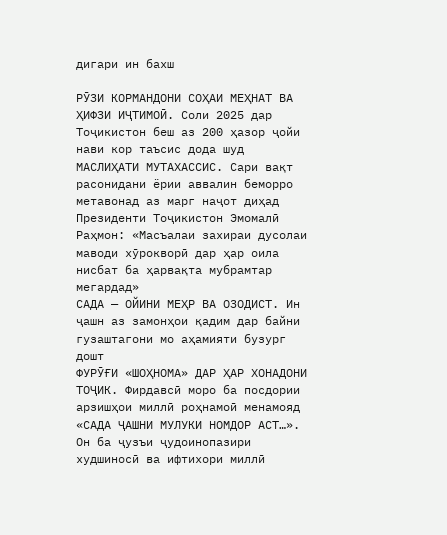дигари ин бахш

РӮЗИ КОРМАНДОНИ СОҲАИ МЕҲНАТ ВА ҲИФЗИ ИҶТИМОӢ. Соли 2025 дар Тоҷикистон беш аз 200 ҳазор ҷойи нави кор таъсис дода шуд
МАСЛИҲАТИ МУТАХАССИС. Сари вақт расонидани ёрии аввалин беморро метавонад аз марг наҷот диҳад
Президенти Тоҷикистон Эмомалӣ Раҳмон: «Масъалаи захираи дусолаи маводи хӯрокворӣ дар ҳар оила нисбат ба ҳарвақта мубрамтар мегардад»
САДА — ОЙИНИ МЕҲР ВА ОЗОДИСТ. Ин ҷашн аз замонҳои қадим дар байни гузаштагони мо аҳамияти бузург дошт
ФУРӮҒИ «ШОҲНОМА» ДАР ҲАР ХОНАДОНИ ТОҶИК. Фирдавсӣ моро ба посдории арзишҳои миллӣ роҳнамоӣ менамояд
«САДА ҶАШНИ МУЛУКИ НОМДОР АСТ…». Он ба ҷузъи ҷудоинопазири худшиносӣ ва ифтихори миллӣ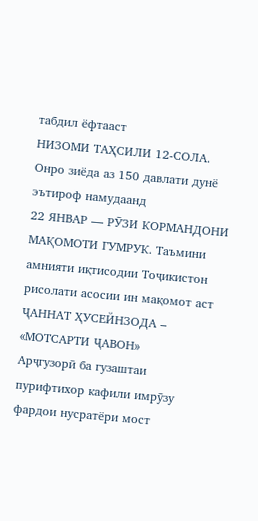табдил ёфтааст
НИЗОМИ ТАҲСИЛИ 12-СОЛА. Онро зиёда аз 150 давлати дунё эътироф намудаанд
22 ЯНВАР — РӮЗИ КОРМАНДОНИ МАҚОМОТИ ГУМРУК. Таъмини амнияти иқтисодии Тоҷикистон рисолати асосии ин мақомот аст
ҶАННАТ ҲУСЕЙНЗОДА – «МОТСАРТИ ҶАВОН»
Арҷгузорӣ ба гузаштаи пурифтихор кафили имрӯзу фардои нусратёри мост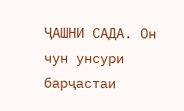ҶАШНИ САДА. Он чун унсури барҷастаи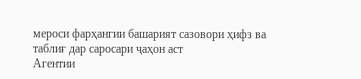мероси фарҳангии башарият сазовори ҳифз ва таблиғ дар саросари ҷаҳон аст
Агентии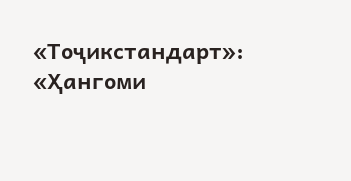«Тоҷикстандарт»: «Ҳангоми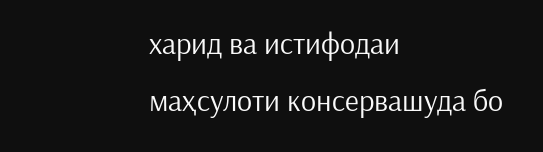харид ва истифодаи маҳсулоти консервашуда бо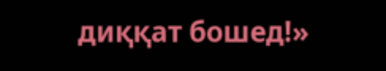диққат бошед!»